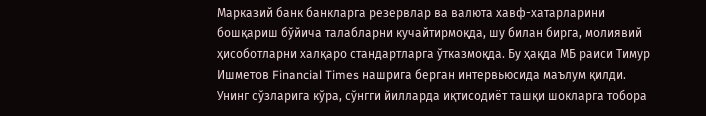Марказий банк банкларга резервлар ва валюта хавф-хатарларини бошқариш бўйича талабларни кучайтирмоқда, шу билан бирга, молиявий ҳисоботларни халқаро стандартларга ўтказмоқда. Бу ҳақда МБ раиси Тимур Ишметов Financial Times нашрига берган интервьюсида маълум қилди.
Унинг сўзларига кўра, сўнгги йилларда иқтисодиёт ташқи шокларга тобора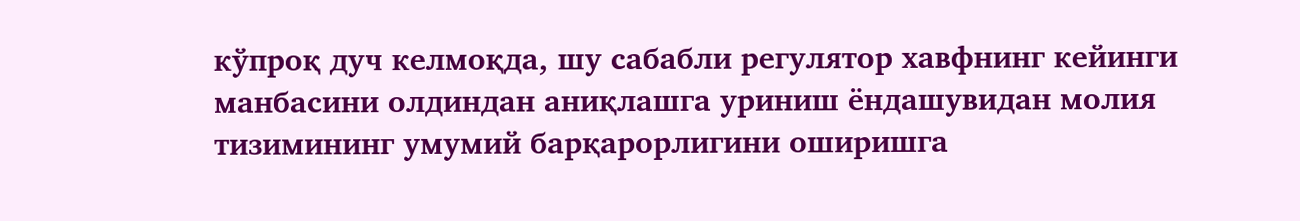кўпроқ дуч келмоқда, шу сабабли регулятор хавфнинг кейинги манбасини олдиндан аниқлашга уриниш ёндашувидан молия тизимининг умумий барқарорлигини оширишга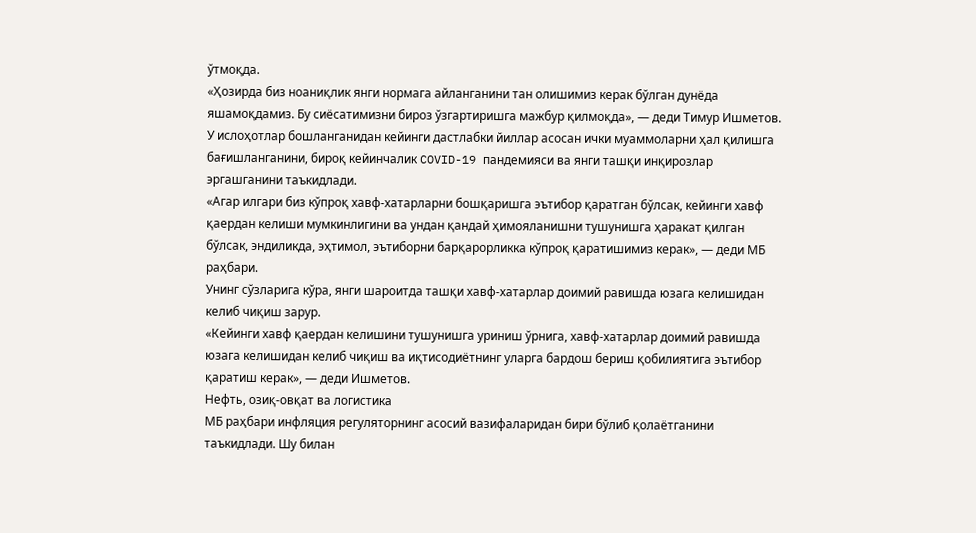ўтмоқда.
«Ҳозирда биз ноаниқлик янги нормага айланганини тан олишимиз керак бўлган дунёда яшамоқдамиз. Бу сиёсатимизни бироз ўзгартиришга мажбур қилмоқда», — деди Тимур Ишметов.
У ислоҳотлар бошланганидан кейинги дастлабки йиллар асосан ички муаммоларни ҳал қилишга бағишланганини, бироқ кейинчалик COVID-19 пандемияси ва янги ташқи инқирозлар эргашганини таъкидлади.
«Агар илгари биз кўпроқ хавф-хатарларни бошқаришга эътибор қаратган бўлсак, кейинги хавф қаердан келиши мумкинлигини ва ундан қандай ҳимояланишни тушунишга ҳаракат қилган бўлсак, эндиликда, эҳтимол, эътиборни барқарорликка кўпроқ қаратишимиз керак», — деди МБ раҳбари.
Унинг сўзларига кўра, янги шароитда ташқи хавф-хатарлар доимий равишда юзага келишидан келиб чиқиш зарур.
«Кейинги хавф қаердан келишини тушунишга уриниш ўрнига, хавф-хатарлар доимий равишда юзага келишидан келиб чиқиш ва иқтисодиётнинг уларга бардош бериш қобилиятига эътибор қаратиш керак», — деди Ишметов.
Нефть, озиқ-овқат ва логистика
МБ раҳбари инфляция регуляторнинг асосий вазифаларидан бири бўлиб қолаётганини таъкидлади. Шу билан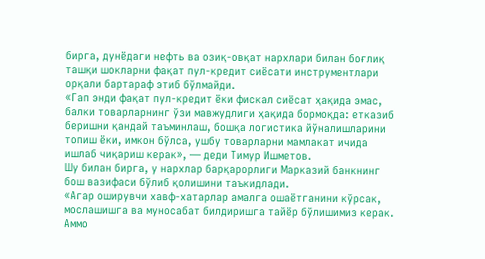бирга, дунёдаги нефть ва озиқ-овқат нархлари билан боғлиқ ташқи шокларни фақат пул-кредит сиёсати инструментлари орқали бартараф этиб бўлмайди.
«Гап энди фақат пул-кредит ёки фискал сиёсат ҳақида эмас, балки товарларнинг ўзи мавжудлиги ҳақида бормоқда: етказиб беришни қандай таъминлаш, бошқа логистика йўналишларини топиш ёки, имкон бўлса, ушбу товарларни мамлакат ичида ишлаб чиқариш керак», — деди Тимур Ишметов.
Шу билан бирга, у нархлар барқарорлиги Марказий банкнинг бош вазифаси бўлиб қолишини таъкидлади.
«Агар оширувчи хавф-хатарлар амалга ошаётганини кўрсак, мослашишга ва муносабат билдиришга тайёр бўлишимиз керак. Аммо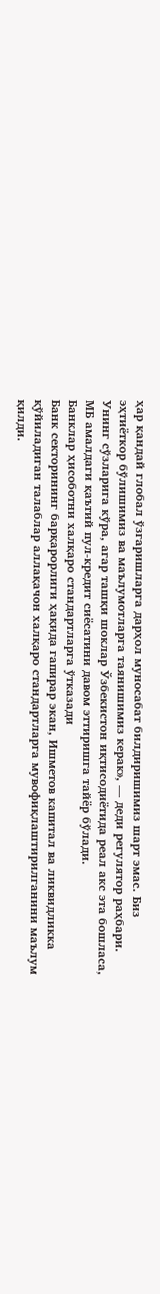ҳар қандай глобал ўзгаришларга дарҳол муносабат билдиришимиз шарт эмас. Биз эҳтиёткор бўлишимиз ва маълумотларга таянишимиз керак», — деди регулятор раҳбари.
Унинг сўзларига кўра, агар ташқи шоклар Ўзбекистон иқтисодиётида реал акс эта бошласа, МБ амалдаги қаътий пул-кредит сиёсатини давом эттиришга тайёр бўлади.
Банклар ҳисоботни халқаро стандартларга ўтказади
Банк секторининг барқарорлиги ҳақида гапирар экан, Ишметов капитал ва ликвидликка қўйиладиган талаблар аллақачон халқаро стандартларга мувофиқлаштирилганини маълум қилди.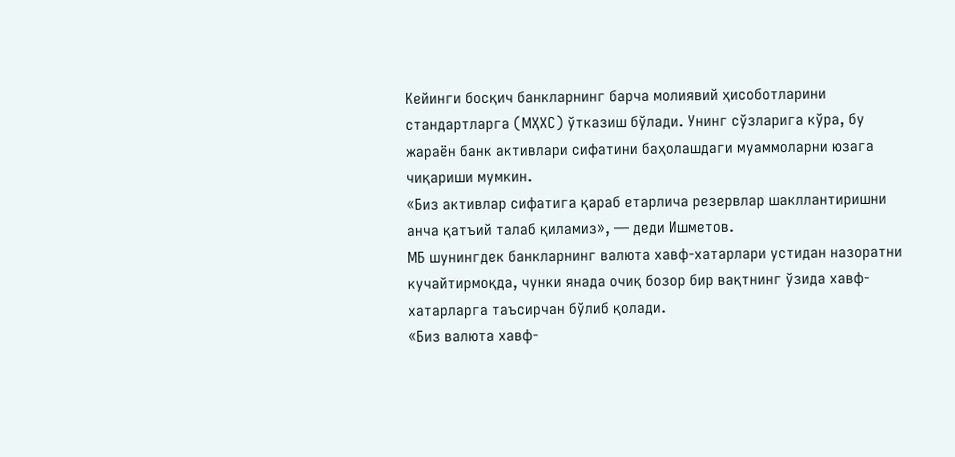Кейинги босқич банкларнинг барча молиявий ҳисоботларини стандартларга (МҲХС) ўтказиш бўлади. Унинг сўзларига кўра, бу жараён банк активлари сифатини баҳолашдаги муаммоларни юзага чиқариши мумкин.
«Биз активлар сифатига қараб етарлича резервлар шакллантиришни анча қатъий талаб қиламиз», — деди Ишметов.
МБ шунингдек банкларнинг валюта хавф-хатарлари устидан назоратни кучайтирмоқда, чунки янада очиқ бозор бир вақтнинг ўзида хавф-хатарларга таъсирчан бўлиб қолади.
«Биз валюта хавф-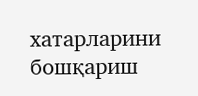хатарларини бошқариш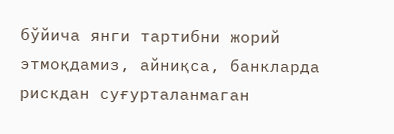бўйича янги тартибни жорий этмоқдамиз, айниқса, банкларда рискдан суғурталанмаган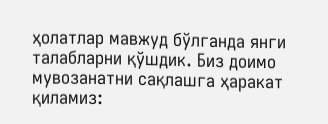ҳолатлар мавжуд бўлганда янги талабларни қўшдик. Биз доимо мувозанатни сақлашга ҳаракат қиламиз: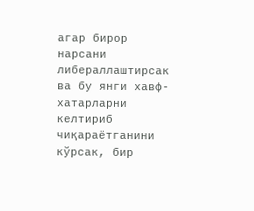агар бирор нарсани либераллаштирсак ва бу янги хавф-хатарларни келтириб чиқараётганини кўрсак, бир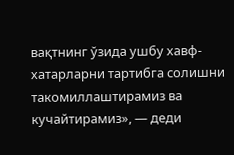вақтнинг ўзида ушбу хавф-хатарларни тартибга солишни такомиллаштирамиз ва кучайтирамиз», — деди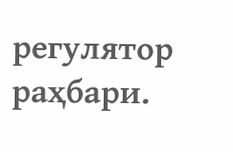регулятор раҳбари.